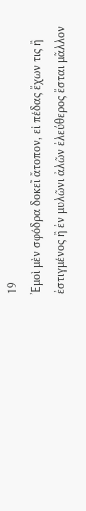19
Ἐμοὶ μὲν σφόδρα δοκεῖ ἄτοπον, εἰ πέδας ἔχων τις ἢ ἐστιγμένος ἢ ἐν μυλῶνι ἀλῶν ἐλεύθερος ἔσται μᾶλλον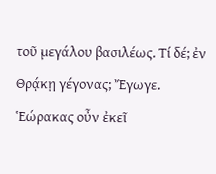τοῦ μεγάλου βασιλέως. Τί δέ; ἐν Θρᾴκῃ γέγονας; Ἔγωγε. Ἑώρακας οὖν ἐκεῖ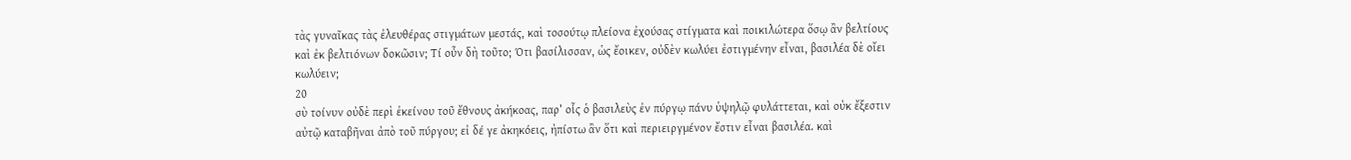τὰς γυναῖκας τὰς ἐλευθέρας στιγμάτων μεστάς, καὶ τοσούτῳ πλείονα ἐχούσας στίγματα καὶ ποικιλώτερα ὅσῳ ἂν βελτίους καὶ ἐκ βελτιόνων δοκῶσιν; Τί οὖν δὴ τοῦτο; Ότι βασίλισσαν, ὡς ἔοικεν, οὐδὲν κωλύει ἐστιγμένην εἶναι, βασιλέα δὲ οἴει κωλύειν;
20
σὺ τοίνυν οὐδὲ περὶ ἐκείνου τοῦ ἔθνους ἀκήκοας, παρ’ οἷς ὁ βασιλεὺς ἐν πύργῳ πάνυ ὑψηλῷ φυλάττεται, καὶ οὐκ ἔξεστιν αὐτῷ καταβῆναι ἀπὸ τοῦ πύργου; εἰ δέ γε ἀκηκόεις, ἠπίστω ἂν ὅτι καὶ περιειργμένον ἔστιν εἶναι βασιλέα. καὶ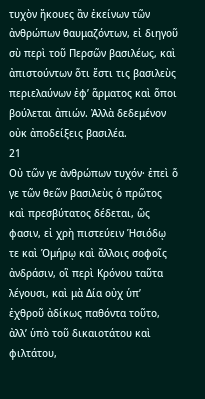τυχὸν ἤκουες ἂν ἐκείνων τῶν ἀνθρώπων θαυμαζόντων, εἰ διηγοῦ σὺ περὶ τοῦ Περσῶν βασιλέως, καὶ ἀπιστούντων ὅτι ἔστι τις βασιλεὺς περιελαύνων ἐφ’ ἅρματος καὶ ὅποι βούλεται ἀπιών. Ἀλλὰ δεδεμένον οὐκ ἀποδείξεις βασιλέα.
21
Οὐ τῶν γε ἀνθρώπων τυχόν· ἐπεὶ ὅ γε τῶν θεῶν βασιλεὺς ὁ πρῶτος καὶ πρεσβύτατος δέδεται, ὥς φασιν, εἰ χρὴ πιστεύειν Ἡσιόδῳ τε καὶ Ὁμήρῳ καὶ ἄλλοις σοφοῖς ἀνδράσιν, οἳ περὶ Κρόνου ταῦτα λέγουσι, καὶ μὰ Δία οὐχ ὑπ’ ἐχθροῦ ἀδίκως παθόντα τοῦτο, ἀλλ’ ὑπὸ τοῦ δικαιοτάτου καὶ φιλτάτου,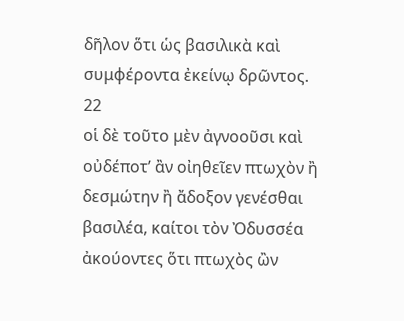δῆλον ὅτι ὡς βασιλικὰ καὶ συμφέροντα ἐκείνῳ δρῶντος.
22
οἱ δὲ τοῦτο μὲν ἀγνοοῦσι καὶ οὐδέποτ’ ἂν οἰηθεῖεν πτωχὸν ἢ δεσμώτην ἢ ἄδοξον γενέσθαι βασιλέα, καίτοι τὸν Ὀδυσσέα ἀκούοντες ὅτι πτωχὸς ὢν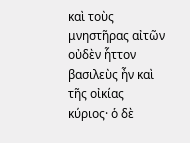καὶ τοὺς μνηστῆρας αἰτῶν οὐδὲν ἧττον βασιλεὺς ἦν καὶ τῆς οἰκίας κύριος· ὁ δὲ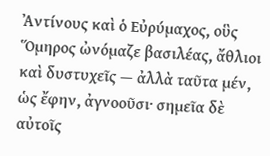Ἀντίνους καὶ ὁ Εὐρύμαχος, οὓς Ὅμηρος ὠνόμαζε βασιλέας, ἄθλιοι καὶ δυστυχεῖς — ἀλλὰ ταῦτα μέν, ὡς ἔφην, ἀγνοοῦσι· σημεῖα δὲ αὐτοῖς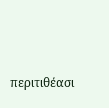περιτιθέασι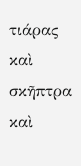τιάρας καὶ σκῆπτρα καὶ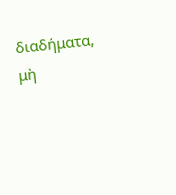διαδήματα, μὴ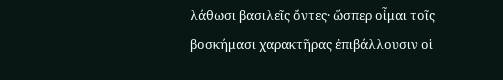λάθωσι βασιλεῖς ὄντες· ὥσπερ οἶμαι τοῖς βοσκήμασι χαρακτῆρας ἐπιβάλλουσιν οἱ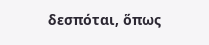δεσπόται, ὅπως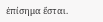ἐπίσημα ἔσται.